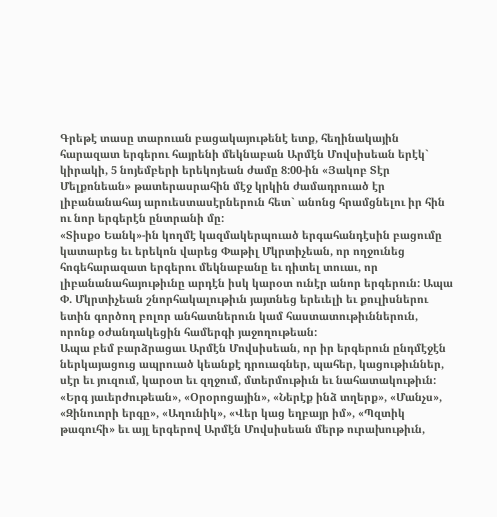Գրեթէ տասը տարուան բացակայութենէ ետք, հեղինակային հարազատ երգերու հայրենի մեկնաբան Արմէն Մովսիսեան երէկ` կիրակի, 5 նոյեմբերի երեկոյեան ժամը 8:00-ին «Յակոբ Տէր Մելքոնեան» թատերասրահին մէջ կրկին ժամադրուած էր լիբանանահայ արուեստասէրներուն հետ` անոնց հրամցնելու իր հին ու նոր երգերէն ընտրանի մը:
«Տիսքօ Եանկ»-ին կողմէ կազմակերպուած երգահանդէսին բացումը կատարեց եւ երեկոն վարեց Փաթիլ Մկրտիչեան, որ ողջունեց հոգեհարազատ երգերու մեկնաբանը եւ դիտել տուաւ, որ լիբանանահայութիւնը արդէն իսկ կարօտ ունէր անոր երգերուն: Ապա Փ. Մկրտիչեան շնորհակալութիւն յայտնեց երեւելի եւ քուլիսներու ետին գործող բոլոր անհատներուն կամ հաստատութիւններուն, որոնք օժանդակեցին համերգի յաջողութեան:
Ապա բեմ բարձրացաւ Արմէն Մովսիսեան, որ իր երգերուն ընդմէջէն ներկայացուց ապրուած կեանքէ դրուագներ, պահեր, կացութիւններ, սէր եւ յուզում, կարօտ եւ զղջում, մտերմութիւն եւ նահատակութիւն: «Երգ յաւերժութեան», «Օրօրոցային», «Ներէք ինձ տղերք», «Մանչս», «Զինուորի երգը», «Աղունիկ», «Վեր կաց եղբայր իմ», «Պզտիկ թագուհի» եւ այլ երգերով Արմէն Մովսիսեան մերթ ուրախութիւն,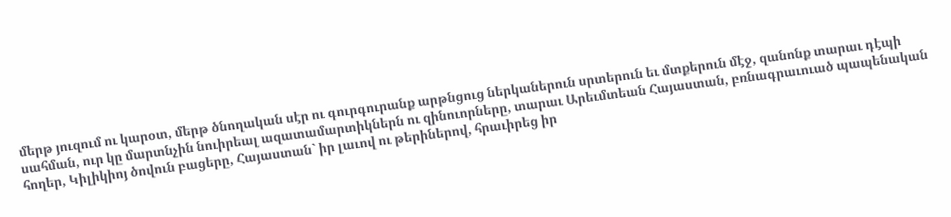մերթ յուզում ու կարօտ, մերթ ծնողական սէր ու գուրգուրանք արթնցուց ներկաներուն սրտերուն եւ մտքերուն մէջ, զանոնք տարաւ դէպի սահման, ուր կը մարտնչին նուիրեալ ազատամարտիկներն ու զինուորները, տարաւ Արեւմտեան Հայաստան, բռնագրաւուած պապենական հողեր, Կիլիկիոյ ծովուն բացերը, Հայաստան` իր լաւով ու թերիներով, հրաւիրեց իր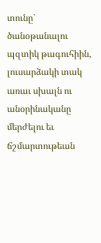տունը` ծանօթանալու պզտիկ թագուհիին, լուսարձակի տակ առաւ սխալն ու անօրինականը մերժելու եւ ճշմարտութեան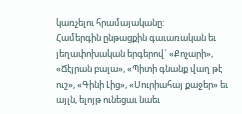կառչելու հրամայականը:
Համերգին ընթացքին գաւառական եւ յեղափոխական երգերով` «Քոչարի», «Ճէյրան բալա», «Պիտի գնանք վաղ թէ ուշ», «Գինի Լից», «Սուրիահայ քաջեր» եւ այլն, ելոյթ ունեցաւ նաեւ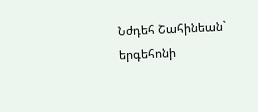Նժդեհ Շահինեան` երգեհոնի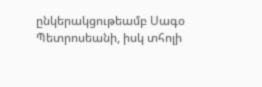ընկերակցութեամբ Սագօ Պետրոսեանի, իսկ տհոլի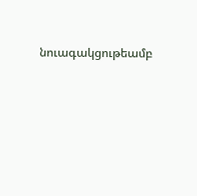նուագակցութեամբ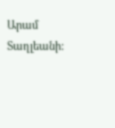Արամ Տաղլեանի: